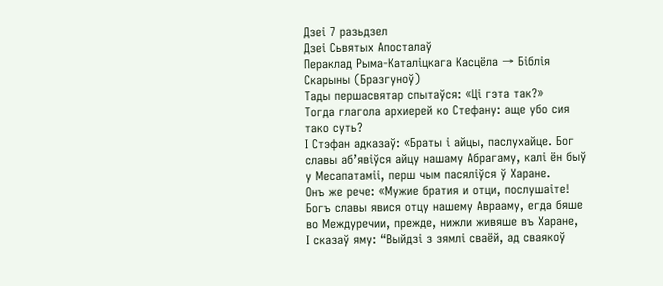Дзеі 7 разьдзел
Дзеі Сьвятых Апосталаў
Пераклад Рыма-Каталіцкага Касцёла → Біблія Скарыны (Бразгуноў)
Тады першасвятар спытаўся: «Ці гэта так?»
Тогда глагола архиерей ко Стефану: аще убо сия тако суть?
І Стэфан адказаў: «Браты і айцы, паслухайце. Бог славы аб’явіўся айцу нашаму Абрагаму, калі ён быў у Месапатаміі, перш чым пасяліўся ў Харане.
Онъ же рече: «Мужие братия и отци, послушаіте! Богъ славы явися отцу нашему Аврааму, егда бяше во Междуречии, прежде, нижли живяше въ Харане,
І сказаў яму: “Выйдзі з зямлі сваёй, ад сваякоў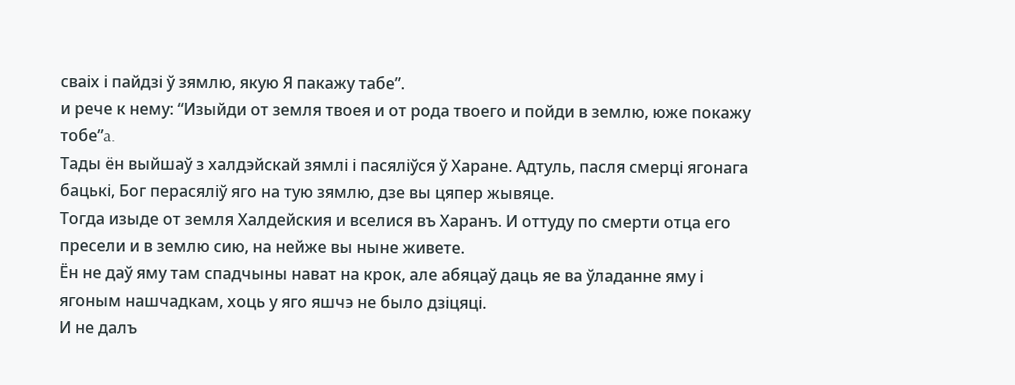сваіх і пайдзі ў зямлю, якую Я пакажу табе”.
и рече к нему: “Изыйди от земля твоея и от рода твоего и пойди в землю, юже покажу тобе”a.
Тады ён выйшаў з халдэйскай зямлі і пасяліўся ў Харане. Адтуль, пасля смерці ягонага бацькі, Бог перасяліў яго на тую зямлю, дзе вы цяпер жывяце.
Тогда изыде от земля Халдейския и вселися въ Харанъ. И оттуду по смерти отца его пресели и в землю сию, на нейже вы ныне живете.
Ён не даў яму там спадчыны нават на крок, але абяцаў даць яе ва ўладанне яму і ягоным нашчадкам, хоць у яго яшчэ не было дзіцяці.
И не далъ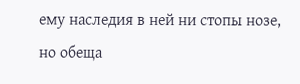ему наследия в ней ни стопы нозе, но обеща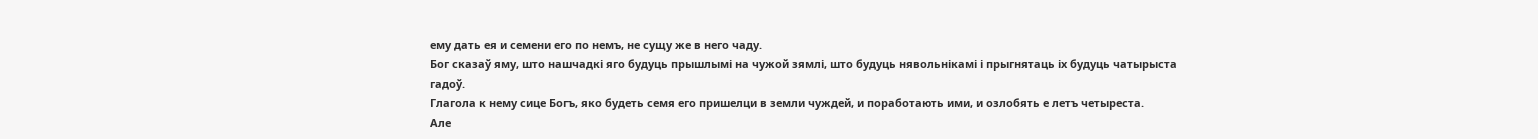ему дать ея и семени его по немъ, не сущу же в него чаду.
Бог сказаў яму, што нашчадкі яго будуць прышлымі на чужой зямлі, што будуць нявольнікамі і прыгнятаць іх будуць чатырыста гадоў.
Глагола к нему сице Богъ, яко будеть семя его пришелци в земли чуждей, и поработають ими, и озлобять е летъ четыреста.
Але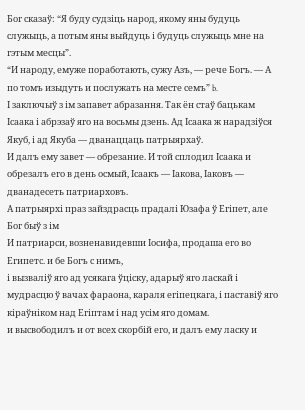Бог сказаў: “Я буду судзіць народ, якому яны будуць служыць, а потым яны выйдуць і будуць служыць мне на гэтым месцы”.
“И народу, емуже поработають, сужу Азъ, — рече Богъ. — А по томъ изыдуть и послужать на месте семъ” b.
І заключыў з ім запавет абразання. Так ён стаў бацькам Ісаака і абрэзаў яго на восьмы дзень. Ад Ісаака ж нарадзіўся Якуб, і ад Якуба — дванаццаць патрыярхаў.
И далъ ему завет — обрезание. И той сплодил Ісаака и обрезалъ его в день осмый, Ісаакъ — Іакова, Іаковъ — дванадесеть патриарховъ.
А патрыярхі праз зайздрасць прадалі Юзафа ў Егіпет, але Бог быў з ім
И патриарси, возненавидевши Іосифа, продаша его во Египетc. и бе Богъ с нимъ,
і вызваліў яго ад усякага ўціску, адарыў яго ласкай і мудрасцю ў вачах фараона, караля егіпецкага, і паставіў яго кіраўніком над Егіптам і над усім яго домам.
и высвободилъ и от всех скорбій его, и далъ ему ласку и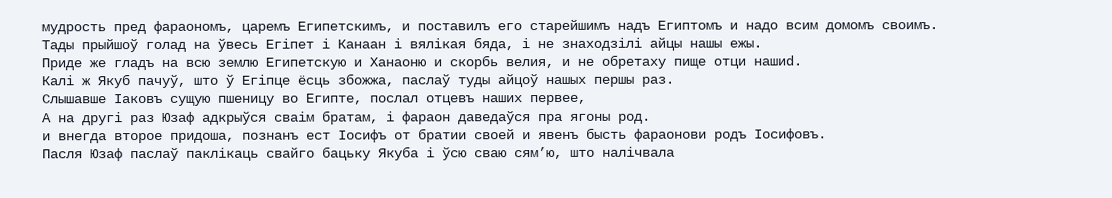мудрость пред фараономъ, царемъ Египетскимъ, и поставилъ его старейшимъ надъ Египтомъ и надо всим домомъ своимъ.
Тады прыйшоў голад на ўвесь Егіпет і Канаан і вялікая бяда, і не знаходзілі айцы нашы ежы.
Приде же гладъ на всю землю Египетскую и Ханаоню и скорбь велия, и не обретаху пище отци нашиd.
Калі ж Якуб пачуў, што ў Егіпце ёсць збожжа, паслаў туды айцоў нашых першы раз.
Слышавше Іаковъ сущую пшеницу во Египте, послал отцевъ наших первее,
А на другі раз Юзаф адкрыўся сваім братам, і фараон даведаўся пра ягоны род.
и внегда второе придоша, познанъ ест Іосифъ от братии своей и явенъ бысть фараонови родъ Іосифовъ.
Пасля Юзаф паслаў паклікаць свайго бацьку Якуба і ўсю сваю сям’ю, што налічвала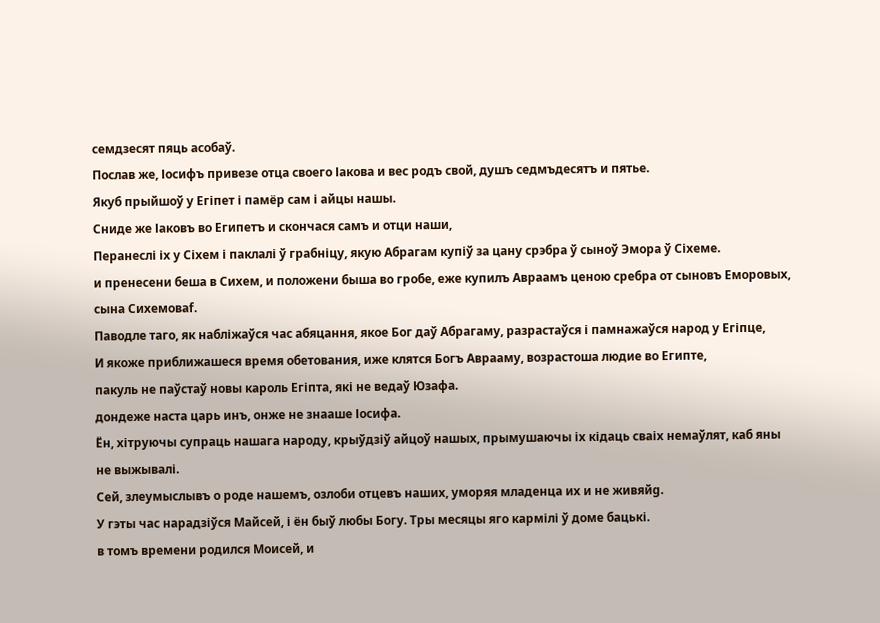семдзесят пяць асобаў.
Послав же, Іосифъ привезе отца своего Іакова и вес родъ свой, душъ седмъдесятъ и пятьe.
Якуб прыйшоў у Егіпет і памёр сам і айцы нашы.
Сниде же Іаковъ во Египетъ и скончася самъ и отци наши,
Перанеслі іх у Сіхем і паклалі ў грабніцу, якую Абрагам купіў за цану срэбра ў сыноў Эмора ў Сіхеме.
и пренесени беша в Сихем, и положени быша во гробе, еже купилъ Авраамъ ценою сребра от сыновъ Еморовых, сына Сихемоваf.
Паводле таго, як набліжаўся час абяцання, якое Бог даў Абрагаму, разрастаўся і памнажаўся народ у Егіпце,
И якоже приближашеся время обетования, иже клятся Богъ Аврааму, возрастоша людие во Египте,
пакуль не паўстаў новы кароль Егіпта, які не ведаў Юзафа.
дондеже наста царь инъ, онже не знааше Іосифа.
Ён, хітруючы супраць нашага народу, крыўдзіў айцоў нашых, прымушаючы іх кідаць сваіх немаўлят, каб яны не выжывалі.
Сей, злеумыслывъ о роде нашемъ, озлоби отцевъ наших, уморяя младенца их и не живяйg.
У гэты час нарадзіўся Майсей, і ён быў любы Богу. Тры месяцы яго кармілі ў доме бацькі.
в томъ времени родился Моисей, и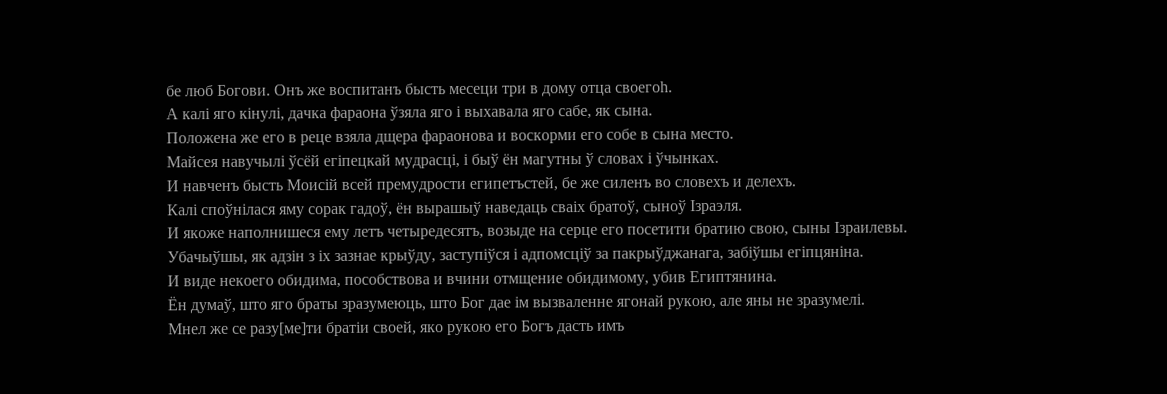бе люб Богови. Онъ же воспитанъ бысть месеци три в дому отца своегоh.
А калі яго кінулі, дачка фараона ўзяла яго і выхавала яго сабе, як сына.
Положена же его в реце взяла дщера фараонова и воскорми его собе в сына место.
Майсея навучылі ўсёй егіпецкай мудрасці, і быў ён магутны ў словах і ўчынках.
И навченъ бысть Моисій всей премудрости египетъстей, бе же силенъ во словехъ и делехъ.
Калі споўнілася яму сорак гадоў, ён вырашыў наведаць сваіх братоў, сыноў Ізраэля.
И якоже наполнишеся ему летъ четыредесятъ, возыде на серце его посетити братию свою, сыны Ізраилевы.
Убачыўшы, як адзін з іх зазнае крыўду, заступіўся і адпомсціў за пакрыўджанага, забіўшы егіпцяніна.
И виде некоего обидима, пособствова и вчини отмщение обидимому, убив Египтянина.
Ён думаў, што яго браты зразумеюць, што Бог дае ім вызваленне ягонай рукою, але яны не зразумелі.
Мнел же се разу[ме]ти братіи своей, яко рукою его Богъ дасть имъ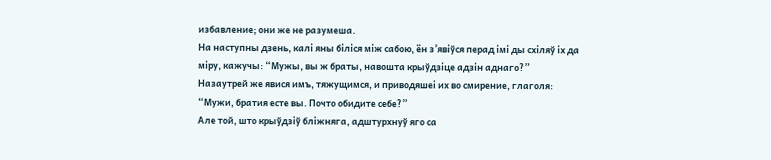избавление; они же не разумеша.
На наступны дзень, калі яны біліся між сабою, ён з’явіўся перад імі ды схіляў іх да міру, кажучы: “Мужы, вы ж браты, навошта крыўдзіце адзін аднаго?”
Назаутрей же явися имъ, тяжущимся, и приводяшеi их во смирение, глаголя: “Мужи, братия есте вы. Почто обидите себе?”
Але той, што крыўдзіў бліжняга, адштурхнуў яго са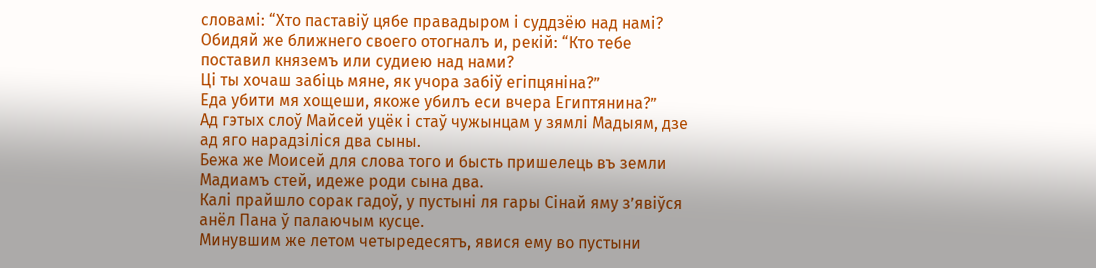словамі: “Хто паставіў цябе правадыром і суддзёю над намі?
Обидяй же ближнего своего отогналъ и, рекій: “Кто тебе поставил княземъ или судиею над нами?
Ці ты хочаш забіць мяне, як учора забіў егіпцяніна?”
Еда убити мя хощеши, якоже убилъ еси вчера Египтянина?”
Ад гэтых слоў Майсей уцёк і стаў чужынцам у зямлі Мадыям, дзе ад яго нарадзіліся два сыны.
Бежа же Моисей для слова того и бысть пришелець въ земли Мадиамъ стей, идеже роди сына два.
Калі прайшло сорак гадоў, у пустыні ля гары Сінай яму з’явіўся анёл Пана ў палаючым кусце.
Минувшим же летом четыредесятъ, явися ему во пустыни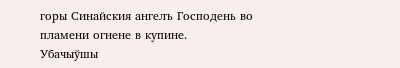горы Синайския ангелъ Господень во пламени огнене в купине.
Убачыўшы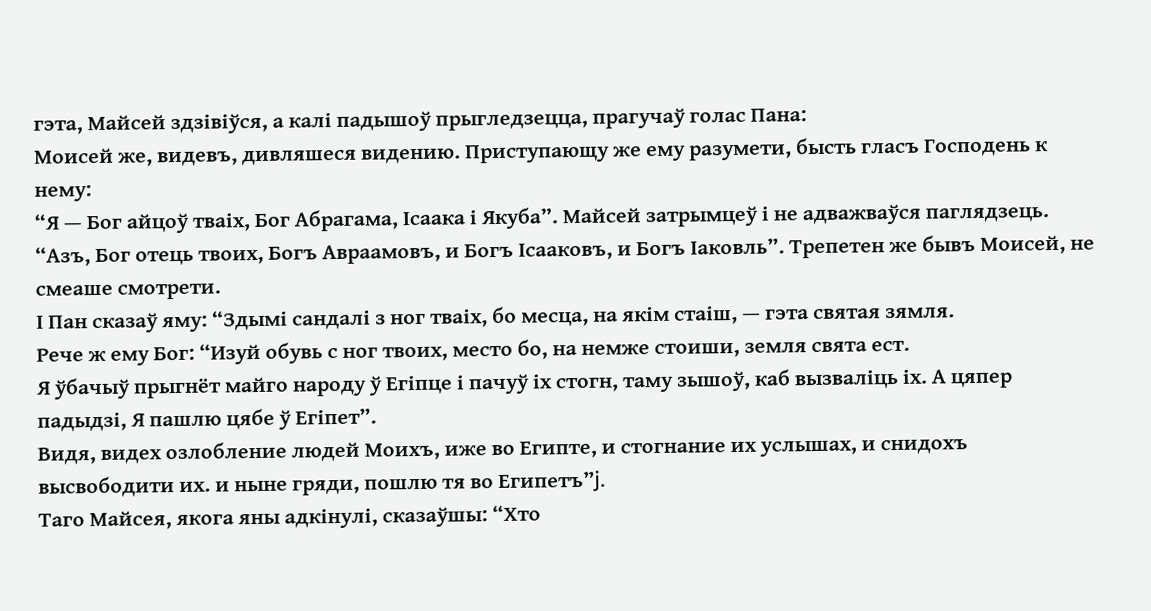гэта, Майсей здзівіўся, а калі падышоў прыгледзецца, прагучаў голас Пана:
Моисей же, видевъ, дивляшеся видению. Приступающу же ему разумети, бысть гласъ Господень к нему:
“Я — Бог айцоў тваіх, Бог Абрагама, Ісаака і Якуба”. Майсей затрымцеў і не адважваўся паглядзець.
“Азъ, Бог отець твоих, Богъ Авраамовъ, и Богъ Ісааковъ, и Богъ Іаковль”. Трепетен же бывъ Моисей, не смеаше смотрети.
І Пан сказаў яму: “Здымі сандалі з ног тваіх, бо месца, на якім стаіш, — гэта святая зямля.
Рече ж ему Бог: “Изуй обувь с ног твоих, место бо, на немже стоиши, земля свята ест.
Я ўбачыў прыгнёт майго народу ў Егіпце і пачуў іх стогн, таму зышоў, каб вызваліць іх. А цяпер падыдзі, Я пашлю цябе ў Егіпет”.
Видя, видех озлобление людей Моихъ, иже во Египте, и стогнание их услышах, и снидохъ высвободити их. и ныне гряди, пошлю тя во Египетъ”j.
Таго Майсея, якога яны адкінулі, сказаўшы: “Хто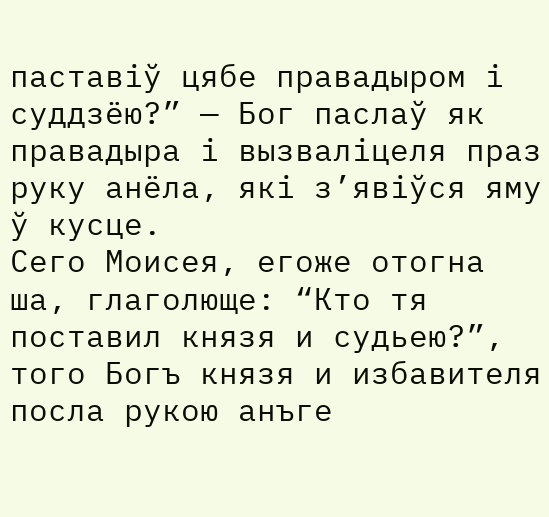паставіў цябе правадыром і суддзёю?” — Бог паслаў як правадыра і вызваліцеля праз руку анёла, які з’явіўся яму ў кусце.
Сего Моисея, егоже отогна ша, глаголюще: “Кто тя поставил князя и судьею?”, того Богъ князя и избавителя посла рукою анъге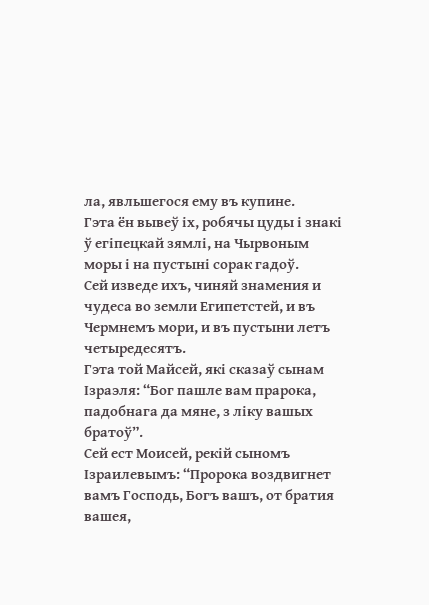ла, явльшегося ему въ купине.
Гэта ён вывеў іх, робячы цуды і знакі ў егіпецкай зямлі, на Чырвоным моры і на пустыні сорак гадоў.
Сей изведе ихъ, чиняй знамения и чудеса во земли Египетстей, и въ Чермнемъ мори, и въ пустыни летъ четыредесятъ.
Гэта той Майсей, які сказаў сынам Ізраэля: “Бог пашле вам прарока, падобнага да мяне, з ліку вашых братоў”.
Сей ест Моисей, рекій сыномъ Ізраилевымъ: “Пророка воздвигнет вамъ Господь, Богъ вашъ, от братия вашея,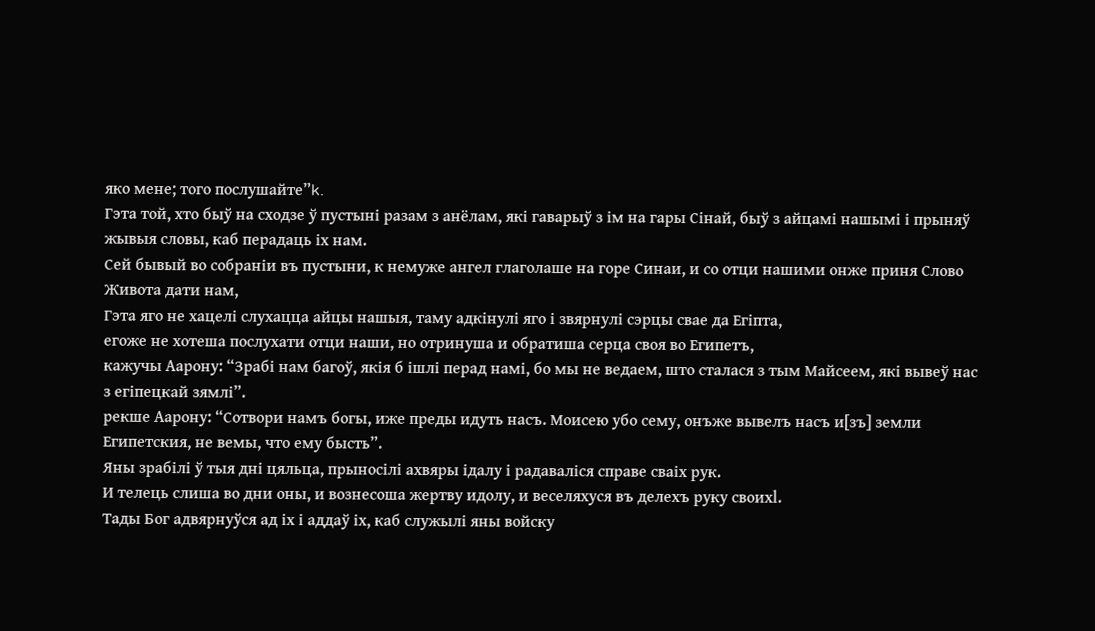яко мене; того послушайте”k.
Гэта той, хто быў на сходзе ў пустыні разам з анёлам, які гаварыў з ім на гары Сінай, быў з айцамі нашымі і прыняў жывыя словы, каб перадаць іх нам.
Сей бывый во собраніи въ пустыни, к немуже ангел глаголаше на горе Синаи, и со отци нашими онже приня Слово Живота дати нам,
Гэта яго не хацелі слухацца айцы нашыя, таму адкінулі яго і звярнулі сэрцы свае да Егіпта,
егоже не хотеша послухати отци наши, но отринуша и обратиша серца своя во Египетъ,
кажучы Аарону: “Зрабі нам багоў, якія б ішлі перад намі, бо мы не ведаем, што сталася з тым Майсеем, які вывеў нас з егіпецкай зямлі”.
рекше Аарону: “Сотвори намъ богы, иже преды идуть насъ. Моисею убо сему, онъже вывелъ насъ и[зъ] земли Египетския, не вемы, что ему бысть”.
Яны зрабілі ў тыя дні цяльца, прыносілі ахвяры ідалу і радаваліся справе сваіх рук.
И телець слиша во дни оны, и вознесоша жертву идолу, и веселяхуся въ делехъ руку своихl.
Тады Бог адвярнуўся ад іх і аддаў іх, каб служылі яны войску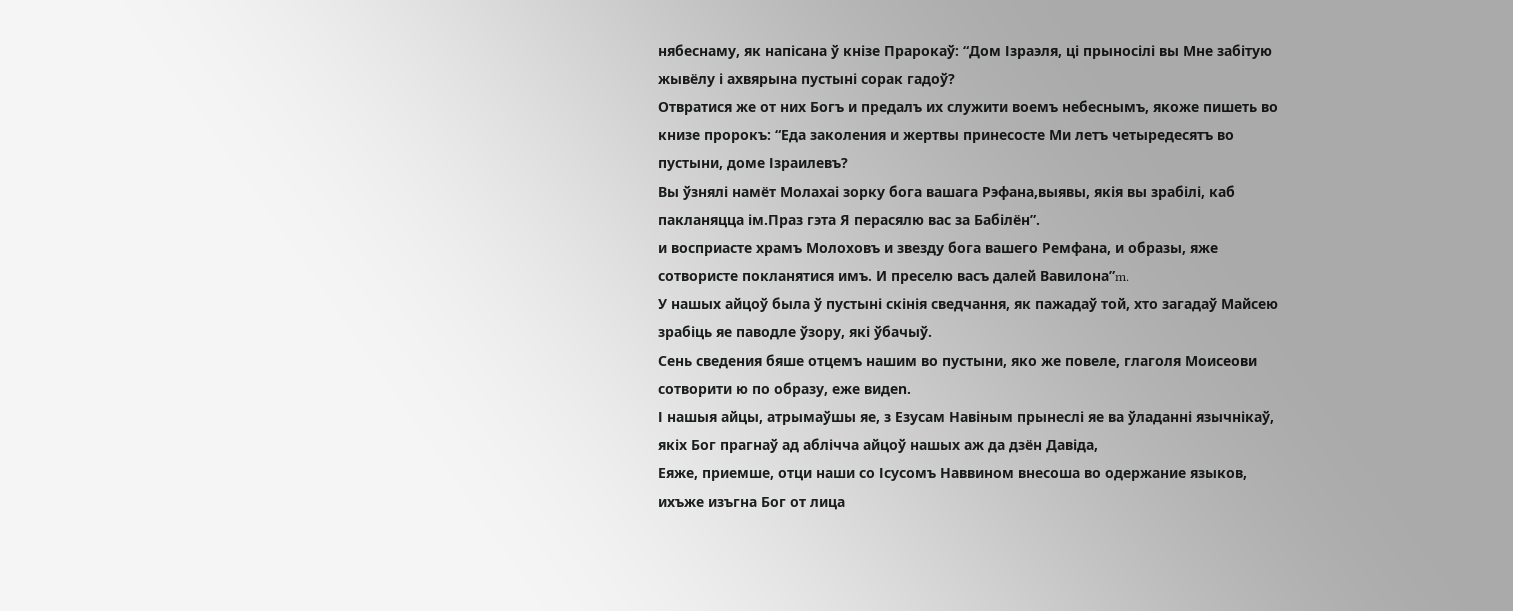нябеснаму, як напісана ў кнізе Прарокаў: “Дом Ізраэля, ці прыносілі вы Мне забітую жывёлу і ахвярына пустыні сорак гадоў?
Отвратися же от них Богъ и предалъ их служити воемъ небеснымъ, якоже пишеть во книзе пророкъ: “Еда заколения и жертвы принесосте Ми летъ четыредесятъ во пустыни, доме Ізраилевъ?
Вы ўзнялі намёт Молахаі зорку бога вашага Рэфана,выявы, якія вы зрабілі, каб пакланяцца ім.Праз гэта Я перасялю вас за Бабілён”.
и восприасте храмъ Молоховъ и звезду бога вашего Ремфана, и образы, яже сотвористе покланятися имъ. И преселю васъ далей Вавилона”m.
У нашых айцоў была ў пустыні скінія сведчання, як пажадаў той, хто загадаў Майсею зрабіць яе паводле ўзору, які ўбачыў.
Сень сведения бяше отцемъ нашим во пустыни, яко же повеле, глаголя Моисеови сотворити ю по образу, еже видеn.
І нашыя айцы, атрымаўшы яе, з Езусам Навіным прынеслі яе ва ўладанні язычнікаў, якіх Бог прагнаў ад аблічча айцоў нашых аж да дзён Давіда,
Еяже, приемше, отци наши со Ісусомъ Наввином внесоша во одержание языков, ихъже изъгна Бог от лица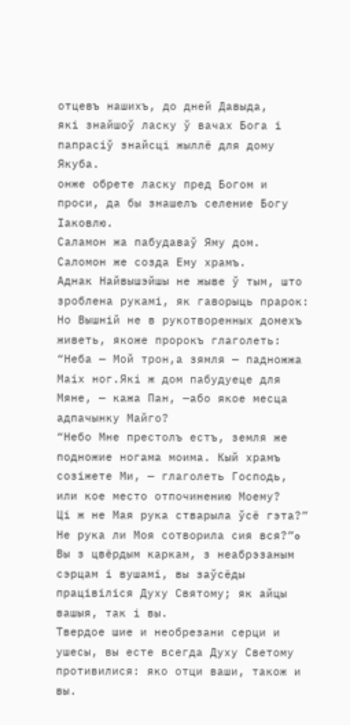отцевъ нашихъ, до дней Давыда,
які знайшоў ласку ў вачах Бога і папрасіў знайсці жыллё для дому Якуба.
онже обрете ласку пред Богом и проси, да бы знашелъ селение Богу Іаковлю.
Саламон жа пабудаваў Яму дом.
Саломон же созда Ему храмъ.
Аднак Найвышэйшы не жыве ў тым, што зроблена рукамі, як гаворыць прарок:
Но Вышній не в рукотворенных домехъ живеть, якоже пророкъ глаголеть:
“Неба — Мой трон,а зямля — падножжа Маіх ног.Які ж дом пабудуеце для Мяне, — кажа Пан, —або якое месца адпачынку Майго?
“Небо Мне престолъ естъ, земля же подножие ногама моима. Кый храмъ созіжете Ми, — глаголеть Господь, или кое место отпочинению Моему?
Ці ж не Мая рука стварыла ўсё гэта?”
Не рука ли Моя сотворила сия вся?”o
Вы з цвёрдым каркам, з неабрэзаным сэрцам і вушамі, вы заўсёды працівіліся Духу Святому; як айцы вашыя, так і вы.
Твердое шие и необрезани серци и ушесы, вы есте всегда Духу Светому противилися: яко отци ваши, також и вы.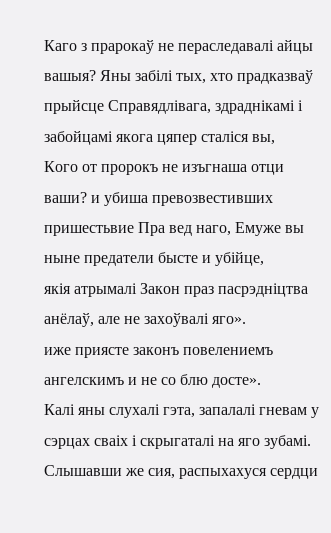Каго з прарокаў не пераследавалі айцы вашыя? Яны забілі тых, хто прадказваў прыйсце Справядлівага, здраднікамі і забойцамі якога цяпер сталіся вы,
Кого от пророкъ не изъгнаша отци ваши? и убиша превозвестивших пришестьвие Пра вед наго, Емуже вы ныне предатели бысте и убійце,
якія атрымалі Закон праз пасрэдніцтва анёлаў, але не захоўвалі яго».
иже приясте законъ повелениемъ ангелскимъ и не со блю досте».
Калі яны слухалі гэта, запалалі гневам у сэрцах сваіх і скрыгаталі на яго зубамі.
Слышавши же сия, распыхахуся сердци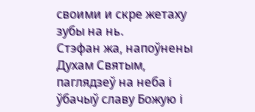своими и скре жетаху зубы на нь.
Стэфан жа, напоўнены Духам Святым, паглядзеў на неба і ўбачыў славу Божую і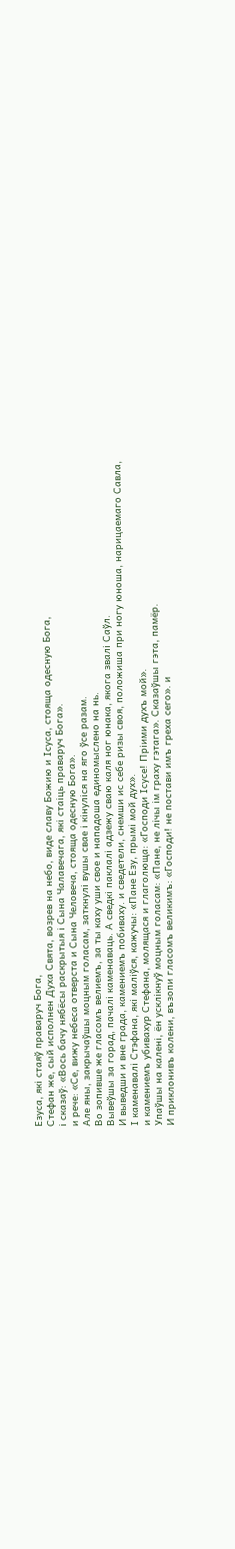Езуса, які стаяў праваруч Бога,
Стефан же, сый исполнен Духа Свята, возрев на небо, виде славу Божию и Ісуса, стояща одесную Бога,
і сказаў: «Вось бачу нябёсы раскрытыя і Сына Чалавечага, які стаіць праваруч Бога».
и рече: «Се, вижу небеса отверста и Сына Человеча, стояща одесную Бога».
Але яны, закрычаўшы моцным голасам, заткнулі вушы свае і кінуліся на яго ўсе разам.
Во зопивше же гласомъ велиемъ, за ты каху уши свое и нападоша единомыслено на нь.
Вывеўшы за горад, пачалі каменаваць. А сведкі паклалі адзежу сваю каля ног юнака, якога звалі Саўл.
И выведши и вне града, камениемъ побиваху. и сведетели, снемши ис себе ризы своя, положиша при ногу юноша, нарицаемаго Савла,
І каменавалі Стэфана, які маліўся, кажучы: «Пане Езу, прымі мой дух».
и камениемъ убивахуp Стефана, молящася и глаголюща: «Господи Ісусе! Пріими духъ мой».
Упаўшы на калені, ён усклікнуў моцным голасам: «Пане, не лічы ім граху гэтага». Сказаўшы гэта, памёр.
И приклонивъ колени, възопи гласомъ великимъ: «Господи! не постави имъ греха сего». и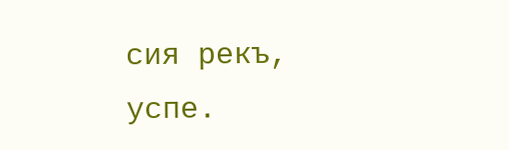сия рекъ, успе.